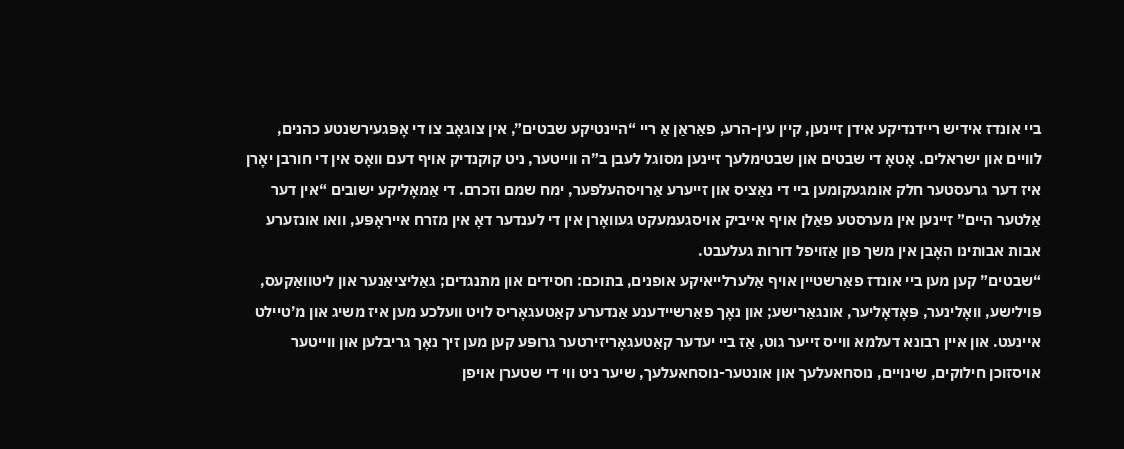ביי אונדז אידיש ריידנדיקע אידן זיינען, קיין עין-הרע, פאַראַן אַ ריי “היינטיקע שבטים”, אין צוגאָב צו די אָפּגעירשנטע כהנים, לוויים און ישראלים. אָטאָ די שבטים און שבטימלעך זיינען מסוגל לעבן ב”ה ווייטער, ניט קוקנדיק אויף דעם וואָס אין די חורבן יאָרן איז דער גרעסטער חלק אומגעקומען ביי די נאַציס און זייערע אַרויסהעלפער, ימח שמם וזכרם. די אַמאָליקע ישובים “אין דער אַלטער היים” זיינען אין מערסטע פאַלן אויף אייביק אויסגעמעקט געוואָרן אין די לענדער דאָ אין מזרח אייראָפּע, וואו אונזערע אבות אבותינו האָבן אין משך פון אַזויפל דורות געלעבט.
“שבטים” קען מען ביי אונדז פאַרשטיין אויף אַלערלייאיקע אופנים, בתוכם: חסידים און מתנגדים; גאַליציאַנער און ליטוואַקעס, פּוילישע, וואָלינער, פּאָדאָליער, אונגאַרישע; און נאָך פאַרשיידענע אַנדערע קאַטעגאָריס לויט וועלכע מען איז משיג און מ’טיילט איינעט. און איין רבונא דעלמא ווייס זייער גוט, אַז ביי יעדער קאַטעגאָריזירטער גרופּע קען מען זיך נאָך גריבלען און ווייטער אויסזוכן חילוקים, שינויים, נוסחאעלעך און אונטער-נוסחאעלעך, שיער ניט ווי די שטערן אויפן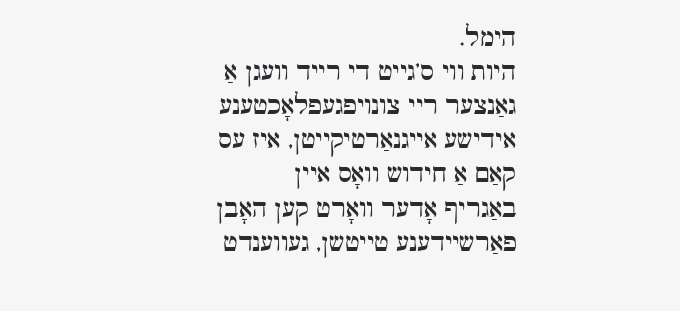הימל.
היות ווי ס’גייט די רייד וועגן אַ גאַנצער ריי צונויפגעפלאָכטענע אידישע אייגנאַרטיקייטן, איז עס קאַם אַ חידוש וואָס איין באַגריף אָדער וואָרט קען האָבן פאַרשיידענע טייטשן, געווענדט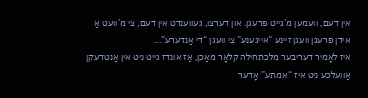אין דעם, וועמען מ’גייט פרעגן. און דערצו, געווענדט אין דעם, צי מ’וועט אַ אידן פרעגן וועגן זיינע “אייגענע” צי וועגן “די אַנדערע”...
איז לאָמיר דעריבער מלכתחילה קלאָר מאַכן, אַז אונדז גייט ניט אין אַנטדעקן אַוועלכע ניט איז “אמתע” אָדער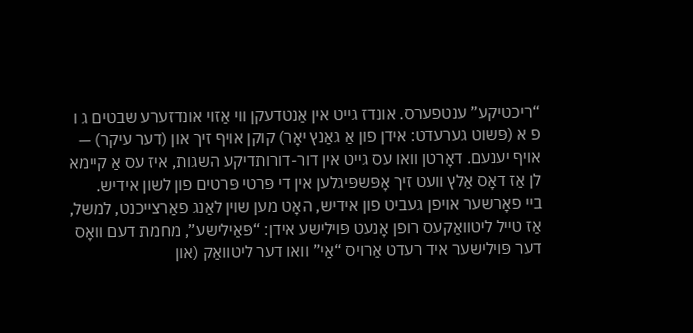“ריכטיקע” ענטפערס. אונדז גייט אין אַנטדעקן ווי אַזוי אונדזערע שבטים ג ו פ א (פּשוט גערעדט: אידן פון אַ גאַנץ יאָר) קוקן אויף זיך און (דער עיקר) — אויף יענעם. דאָרטן וואו עס גייט אין דור-דורותדיקע השגות, איז עס אַ קיימא לן אַז דאָס אַלץ וועט זיך אָפּשפּיגלען אין די פּרטי פּרטים פון לשון אידיש.
ביי פאָרשער אויפן געביט פון אידיש, האָט מען שוין לאַנג פאַרצייכנט, למשל, אַז טייל ליטוואַקעס רופן אָנעט פּוילישע אידן: “פּאַילישע”, מחמת דעם וואָס דער פּוילישער איד רעדט אַרויס “אַי” וואו דער ליטוואַק (און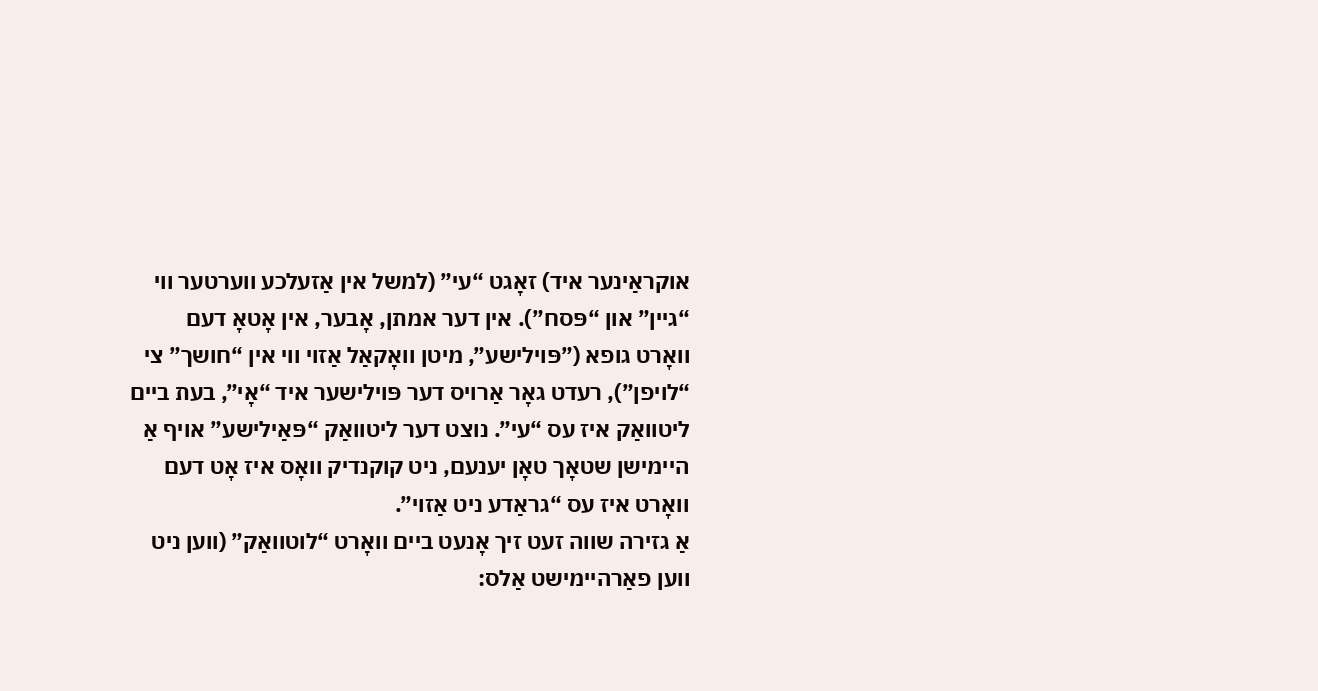אוקראַינער איד) זאָגט “עי” (למשל אין אַזעלכע ווערטער ווי “גיין” און “פּסח”). אין דער אמתן, אָבער, אין אָטאָ דעם וואָרט גופא (”פּוילישע”, מיטן וואָקאַל אַזוי ווי אין “חושך” צי “לויפן”), רעדט גאָר אַרויס דער פּוילישער איד “אָי”, בעת ביים ליטוואַק איז עס “עי”. נוצט דער ליטוואַק “פּאַילישע” אויף אַ היימישן שטאָך טאָן יענעם, ניט קוקנדיק וואָס איז אָט דעם וואָרט איז עס “גראַדע ניט אַזוי”.
אַ גזירה שווה זעט זיך אָנעט ביים וואָרט “לוטוואַק” (ווען ניט ווען פאַרהיימישט אַלס: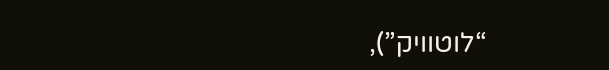“לוטוויק”),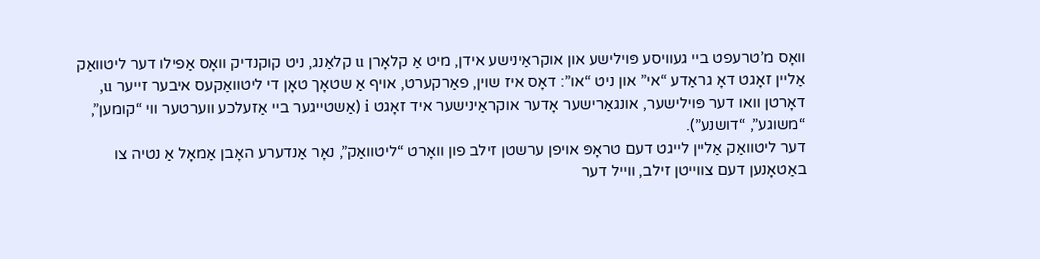וואָס מ’טרעפט ביי געוויסע פּוילישע און אוקראַינישע אידן, מיט אַ קלאָרן u קלאַנג, ניט קוקנדיק וואָס אַפילו דער ליטוואַק אַליין זאָגט דאָ גראַדע “אי” און ניט “או”: דאָס איז שוין, פאַרקערט, אויף אַ שטאָך טאָן די ליטוואַקעס איבער זייער u, דאָרטן וואו דער פּוילישער, אונגאַרישער אָדער אוקראַינישער איד זאָגט i (אַשטייגער ביי אַזעלכע ווערטער ווי “קומען”, “משוגע”, “דושנע”).
דער ליטוואַק אַליין לייגט דעם טראָפּ אויפן ערשטן זילב פון וואָרט “ליטוואַק”, נאָר אַנדערע האָבן אַמאָל אַ נטיה צו באַטאָנען דעם צווייטן זילב, ווייל דער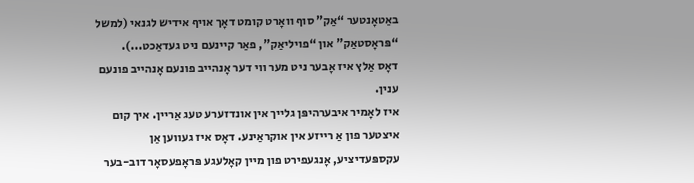באַטאָנטער “אַק” סוף וואָרט קומט דאָך אויף אידיש לגנאי (למשל “פּראָסטאַק” און “פויליאַק”, פאַר קיינעם ניט געדאַכט...).
דאָס אַלץ איז אָבער ניט מער ווי דער אָנהייב פונעם אָנהייב פונעם ענין.
איז לאָמיר איבערהיפּן גלייך אין אונדזערע טעג אַריין. איך קום איצטער פון אַ רייזע אין אוקראַינע. דאָס איז געווען אַן עקספּעדיציע, אָנגעפירט פון מיין קאָלעגע פּראָפעסאָר דוב-בער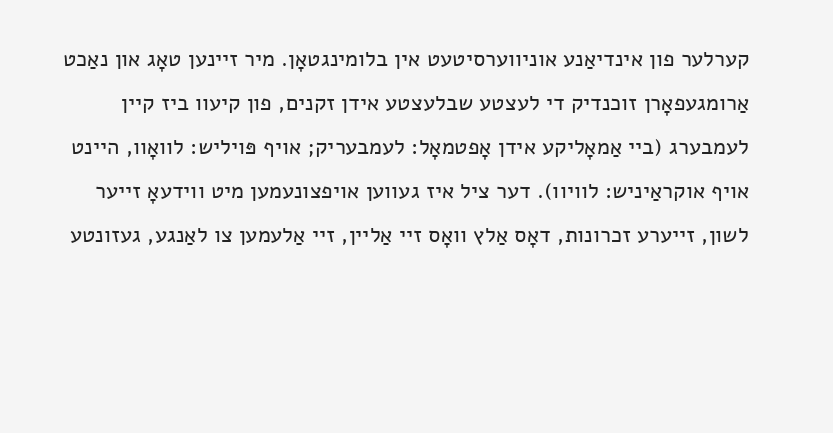קערלער פון אינדיאַנע אוניווערסיטעט אין בלומינגטאָן. מיר זיינען טאָג און נאַכט אַרומגעפאָרן זוכנדיק די לעצטע שבלעצטע אידן זקנים, פון קיעוו ביז קיין לעמבערג (ביי אַמאָליקע אידן אָפטמאָל: לעמבעריק; אויף פּויליש: לוואָוו, היינט אויף אוקראַיניש: לוויוו). דער ציל איז געווען אויפצונעמען מיט ווידעאָ זייער לשון, זייערע זכרונות, דאָס אַלץ וואָס זיי אַליין, זיי אַלעמען צו לאַנגע, געזונטע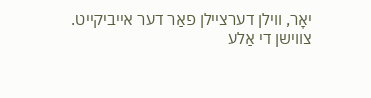יאָר, ווילן דערציילן פאַר דער אייביקייט.
צווישן די אַלע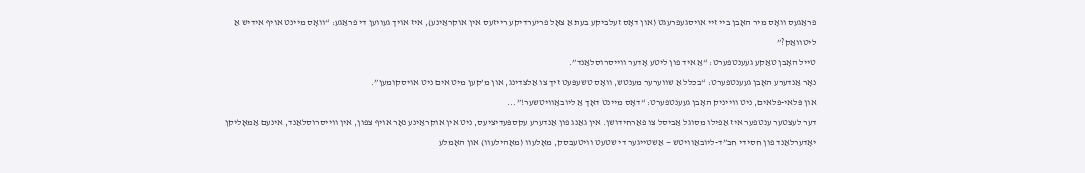פראַגעס וואָס מיר האָבן ביי זיי אויסגעפרעגט (און דאָס זעלביקע בעת אַ צאָל פריערדיקע רייזעס אין אוקראַינע), איז אויך געווען די פראַגע: “וואָס מיינט אויף אידיש אַ ליטוואַק?”
טייל האָבן טאַקע געענטפערט: “אַ איד פון ליטע אָדער ווייסרוסלאַנד”.
נאָר אַנדערע האָבן געענטפערט: “בכלל אַ שווערער מענטש, וואָס טשעפּעט זיך צו אַלצדינג, און מ’קען מיט אים ניט אויסקומען”.
און פּלאי-פּלאים, ניט ווייניק האָבן געענטפערט: “דאָס מיינט דאָך אַ ליובאַוויטשער!”...
דער לעצטער ענטפער איז אַפילו מסוגל אַביסל צו פאַרחידושן. אין גאַנג פון אַנדערע עקספּעדיציעס, ניט אין אוקראַינע נאָר אויף צפון, אין ווייסרוסלאַנד, אינעם אַמאָליקן יאָדערלאַנד פון חסידי חב”ד-ליובאַוויטש — אַשטייגער די שטעט וויטעבסק, מאָלעוו (מאָהילעוו) און האָמלע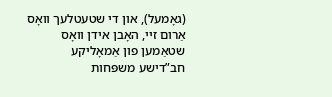(גאָמעל), און די שטעטלעך וואָס אַרום זיי, האָבן אידן וואָס שטאַמען פון אַמאָליקע חב”דישע משפּחות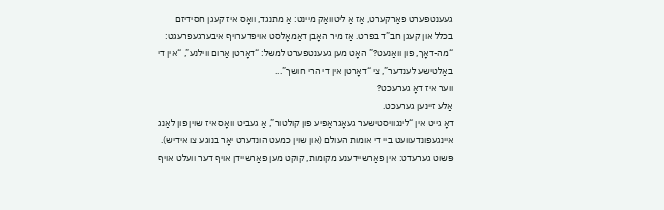געענטפערט פאַרקערט, אַז אַ ליטוואַק מיינט: אַ מתנגד, וואָס איז קעגן חסידיזם בכלל און קעגן חב”ד בפרט. אַז מיר האָבן דאַמאָלסט אויפדערויף איבערגעפרעגט: “מה-דאָך, פון וואַנעט?” האָט מען געענטפערט למשל: “דאָרטן אַרום ווילנע”, “אין די באַלטישע לענדער”, צי “דאָרטן אין די הרי חושך”...
ווער איז דאָ גערעכט?
אַלע זיינען גערעכט.
דאָ גייט אין “לינגוויסטישער געאָגראַפיע פון קולטור”, אַ געביט וואָס איז שוין פון לאַנג איינגעפונדעוועט ביי די אומות העולם (און שוין כמעט הונדערט יאָר בנוגע צו אידיש). פּשוט גערעדט: אין פאַרשיידענע מקומות, קוקט מען פאַרשיידן אויף דער וועלט אויף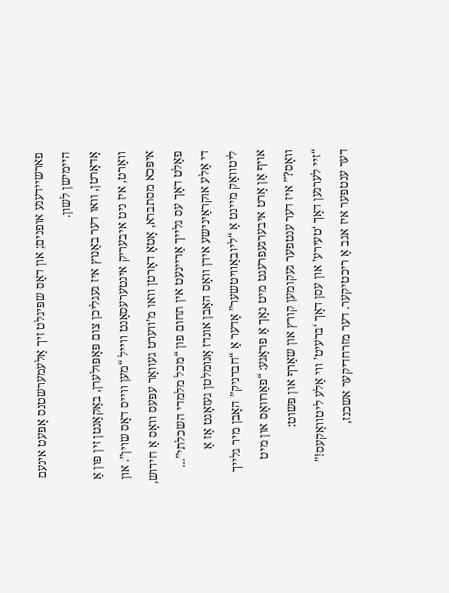פארשיידענע אופנים; און דאָס שפּיגלט זיך אַלעמערשטנס אָפּעט אינעם היימישן לשון.
אָדאָרטן, וואו דער באַנוץ איז געגליכן צום פּאָפּולערן, באַקאַנטן זין פון אַ וואָרט, איז ניט איבעריק אינטערעסאַנט ווייל “מען ווייס דאָס שוין”. און איפּכא מסתברא, אָטאָ דאָרטן וואו מ’ווערט געוואָר עפּעס וואָס אַ חידוש, פאַלט דאָך עס גלייך אַריינעט אין תחום פון “מכל מלמדי השכלתי”...
די אַלע אוקראַינישע אידן וואָס האָבן אונדז אַנומלטן געזאָגט אַז אַ ליטוואַק מיינט אַ “ליובאַוויטשער” אָדער אַ “חבדניק” האָבן מיר גלייך אויף אַן אָרט איבערגעפרעגט מיט נאָך אַ פראַגע: “פאַרוואָס און מיט וואָס?” איז דער ענטפער געקומען קורץ און שאַרף און פּשוט:
“זיי לערנען דאָך ‘טעירע’ און עסן דאָך ‘ברעיט’ ווי אַלע ליטוואַקעס!”
דער ענטפער איז אגב אַ ריכטיקער. דער מזרחדיקער אשכנז,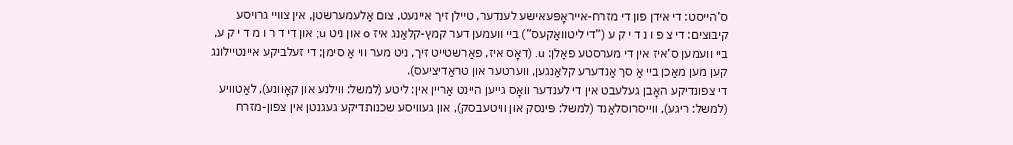ס’הייסט: די אידן פון די מזרח-אייראָפּעאישע לענדער, טיילן זיך איינעט, צום אַלעמערשטן, אין צוויי גרויסע קיבוצים: די צ פ ו נ ד י ק ע (”די ליטוואַקעס”) ביי וועמען דער קמץ-קלאַנג איז o און ניט u; און די ד ר ו מ ד י ק ע, ביי וועמען ס’איז אין די מערסטע פאַלן: u. (דאָס איז, פאַרשטייט זיך, ניט מער ווי אַ סימן; די זעלביקע איינטיילונג קען מען מאַכן ביי אַ סך אַנדערע קלאַנגען, ווערטער און טראַדיציעס).
די צפונדיקע האָבן געלעבט אין די לענדער וואָס גייען היינט אַריין אין: ליטע (למשל: ווילנע און קאָוונע), לאַטוויע (למשל: ריגע), ווייסרוסלאַנד (למשל: פּינסק און וויטעבסק), און געוויסע שכנותדיקע געגנטן אין צפון-מזרח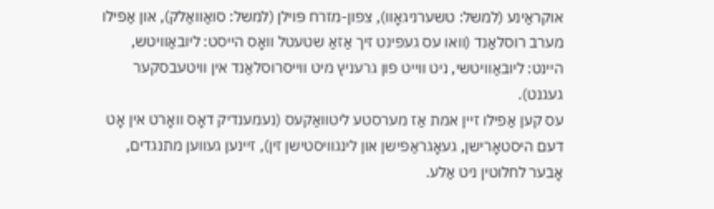אוקראַינע (למשל: טשערניגאָוו), צפון-מזרח פּוילן (למשל: סואַוואַלק), און אַפילו מערב רוסלאַנד (וואו עס געפינט זיך אַזאַ שטעטל וואָס הייסט: ליובאַוויטש, היינט: ליובאַוויטשי, ניט ווייט פון גרעניץ מיט ווייסרוסלאַנד אין וויטעבסקער געגנט).
עס קען אַפילו זיין אמת אַז מערסטע ליטוואַקעס (נעמענדיק דאָס וואָרט אין אָט דעם היסטאָרישן, געאָגראַפישן און לינגוויסטישן זין), זיינען געווען מתנגדים, אָבער לחלוטין ניט אַלע.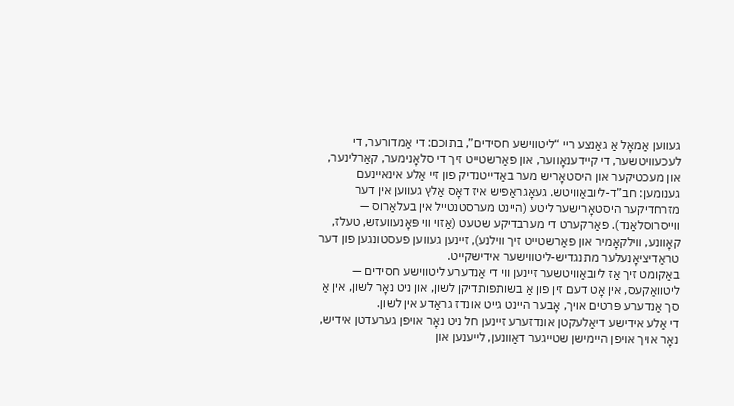געווען אַמאָל אַ גאַנצע ריי “ליטווישע חסידים”, בתוכם: די אַמדורער, די לעכעוויטשער, די קיידענאָווער, און פאַרשטייט זיך די סלאָנימער, קאַרלינער, און מעכטיקער און היסטאָריש מער באַדייטנדיק פון זיי אַלע אינאיינעם גענומען: חב”ד-ליובאַוויטש. געאָגראַפיש איז דאָס אַלץ געווען אין דער מזרחדיקער היסטאָרישער ליטע (היינט מערסטנטייל אין בעלאַרוס — ווייסרוסלאַנד). פאַרקערט די מערבדיקע שטעט (אַזוי ווי פּאָנעוועזש, טעלז, קאָוונע, ווילקאָמיר און פאַרשטייט זיך ווילנע), זיינען געווען פעסטונגען פון דער טראַדיציאָנעלער מתנגדיש-ליטווישער אידישקייט.
באַקומט זיך אַז ליובאַוויטשער זיינען ווי די אַנדערע ליטווישע חסידים — ליטוואַקעס, אין אָט דעם זין פון אַ בשותפותדיקן לשון, און ניט נאָר לשון, אין אַ סך אַנדערע פּרטים אויך, אָבער היינט גייט אונדז גראַדע אין לשון.
די אַלע אידישע דיאַלעקטן אונדזערע זיינען חל ניט נאָר אויפן גערעדטן אידיש, נאָר אויך אויפן היימישן שטייגער דאַוונען, לייענען און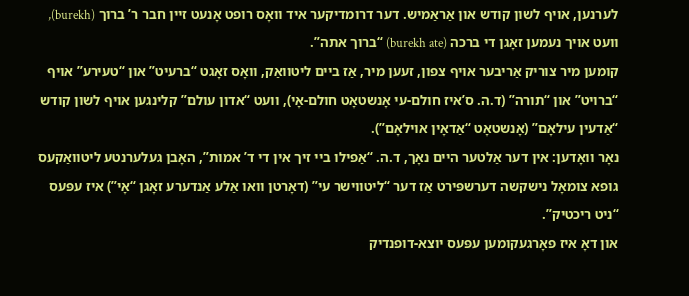לערנען, אויף לשון קודש און אַראַמיש. דער דרומדיקער איד וואָס רופט אָנעט זיין חבר ר’ ברוך (burekh), וועט אויך נעמען זאָגן די ברכה (burekh ate) “ברוך אתה”.
קומען מיר צוריק אַריבער אויף צפון, זעען מיר, אַז ביים ליטוואַק, וואָס זאָגט “ברעיט” און “טעירע” אויף “ברויט” און “תורה” (ד.ה. ס’איז חולם-עי אָנשטאָט חולם-אָי), וועט “אדון עולם” קלינגען אויף לשון קודש “אַדעין עילאָם” (אָנשטאָט “אַדאָין אוילאָם”).
נאָר וואָדען: אין דער אַלטער היים נאָך, ד.ה. “אַפילו ביי זיך אין די ד’ אמות”, האָבן געלערנטע ליטוואַקעס גופא צומאָל נישקשה דערשפּירט אַז דער “ליטווישר עי” (דאָרטן וואו אַלע אַנדערע זאָגן “אָי”) איז עפּעס “ניט ריכטיק”.
און דאָ איז פאָרגעקומען עפּעס יוצא-דופנדיק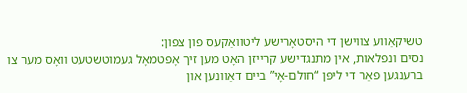טשיקאַווע צווישן די היסטאָרישע ליטוואַקעס פון צפון:
נסים ונפלאות, אין מתנגדישע קרייזן האָט מען זיך אָפטמאָל געמוטשטעט וואָס מער צו ברענגען פאַר די ליפּן “חולם-אָי” ביים דאַוונען און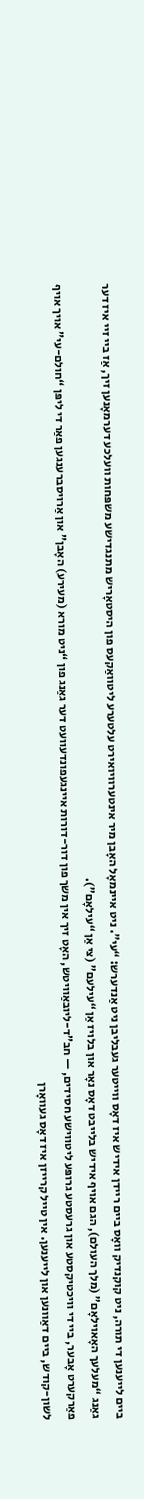ביים לייענען די תורה, ניט קוקנדיק וואָס ביים ריידן אידיש איז דאָס ווייטער געבליבן ניט אַנדערש: “עי”. ניט איינמאָל האָבן מיר אינטערוויואירט עלטערע ליטוואַקעס פון היסטאָריש מתנגדישע משפּחות וועלכע דערמאָנען זיך, אַז ביי זיי איז דער גאַנג “מעלעך האָאוילאָם” (מלך העולם), הגם אויף אידיש בלייבט דאָס נאָר און בלויז אַן “עילעם” (צי אַן “עילאָם”).
פאַרקערט אָבער, ביי די וויכטיקסטע און גרעסטע גרופּע ליטווישע חסידים, — חב”ד-ליובאַוויטש, האָט זיך אין משך פון דור-דורות איינגעפונדעוועט דער גאַנג פון “ניט מורא (מעירע) האָבן” און אַרויסברענגען פאַר די ליפּן “חולם-עי” אויך אויף לשון-קודש, ביים דאַוונען און לייענען. אין טייל קרייזן איז דאָס געוואָרן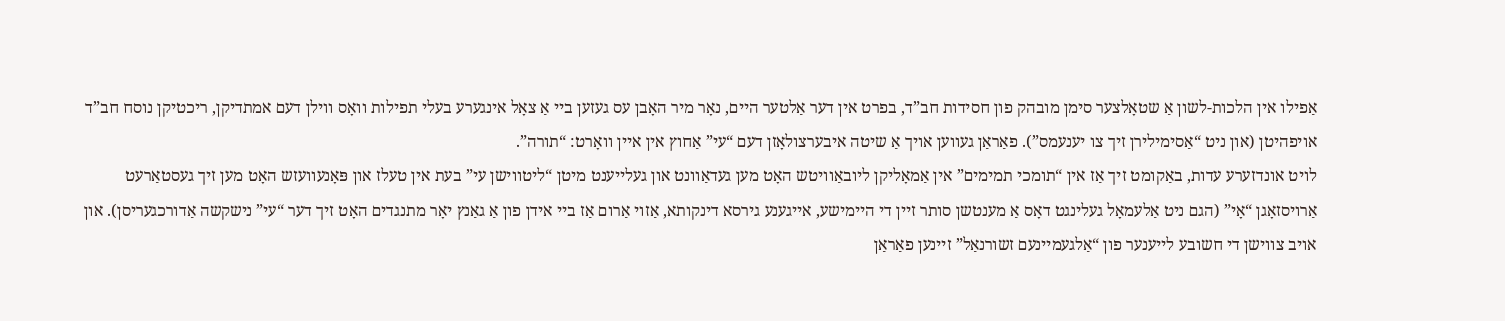אַפילו אין הלכות-לשון אַ שטאָלצער סימן מובהק פון חסידות חב”ד, בפרט אין דער אַלטער היים, נאָר מיר האָבן עס געזען ביי אַ צאָל אינגערע בעלי תפילות וואָס ווילן דעם אמתדיקן, ריכטיקן נוסח חב”ד אויפהיטן (און ניט “אַסימילירן זיך צו יענעמס”). פאַראַן געווען אויך אַ שיטה איבערצולאָזן דעם “עי” אַחוץ אין איין וואָרט: “תורה”.
לויט אונדזערע עדות, באַקומט זיך אַז אין “תומכי תמימים” אין אַמאָליקן ליובאַוויטש האָט מען געדאַוונט און געלייענט מיטן “ליטווישן עי” בעת אין טעלז און פּאָנעוועזש האָט מען זיך געסטאַרעט אַרויסזאָגן “אָי” (הגם ניט אַלעמאָל געלינגט דאָס אַ מענטשן סותר זיין די היימישע, אייגענע גירסא דינקותא, אַזוי אַרום אַז ביי אידן פון אַ גאַנץ יאָר מתנגדים האָט זיך דער “עי” נישקשה אַדורכגעריסן). און אויב צווישן די חשובע לייענער פון “אַלגעמיינעם זשורנאַל” זיינען פאַראַן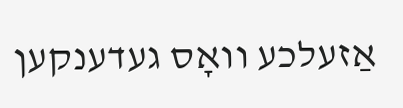אַזעלכע וואָס געדענקען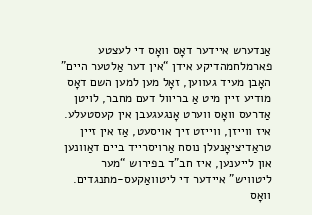אַנדערש איידער דאָס וואָס די לעצטע פארמלחמהדיקע אידן “אין דער אַלטער היים” האָבן מעיד געווען, זאָל מען למען השם דאָס מודיע זיין מיט אַ בריוול דעם מחבר, לויטן אַדרעס וואָס ווערט אָנגעגעבן אין קעסטעלע.
איז ווייזן, ווייזט זיך אויסעט, אַז אין זיין טראַדיציאָנעלן נוסח אַרויסרייד ביים דאַוונען און לייענען, איז חב”ד בפירוש “מער ליטוויש” איידער די ליטוואַקעס-מתנגדים.
וואָס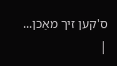ס'קען זיך מאַכן...
|